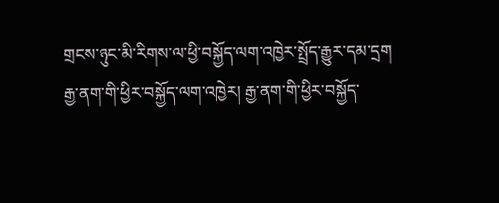གྲངས་ཉུང་མི་རིགས་ལ་ཕྱི་བསྐྱོད་ལག་འཁྱེར་སྤྲོད་རྒྱུར་དམ་དྲག
རྒྱ་ནག་གི་ཕྱིར་བསྐྱོད་ལག་འཁྱེར། རྒྱ་ནག་གི་ཕྱིར་བསྐྱོད་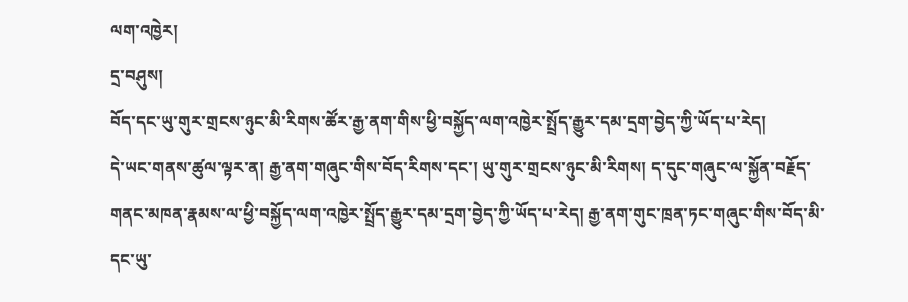ལག་འཁྱེར།
དྲ་བཤུས།
བོད་དང་ཡུ་གུར་གྲངས་ཉུང་མི་རིགས་ཚོར་རྒྱ་ནག་གིས་ཕྱི་བསྐྱོད་ལག་འཁྱེར་སྤྲོད་རྒྱུར་དམ་དྲག་བྱེད་ཀྱི་ཡོད་པ་རེད།
དེ་ཡང་གནས་ཚུལ་ལྟར་ན། རྒྱ་ནག་གཞུང་གིས་བོད་རིགས་དང་། ཡུ་གུར་གྲངས་ཉུང་མི་རིགས། ད་དུང་གཞུང་ལ་སྐྱོན་བརྗོད་གནང་མཁན་རྣམས་ལ་ཕྱི་བསྐྱོད་ལག་འཁྱེར་སྤྲོད་རྒྱུར་དམ་དྲག་བྱེད་ཀྱི་ཡོད་པ་རེད། རྒྱ་ནག་གུང་ཁྲན་ཏང་གཞུང་གིས་བོད་མི་དང་ཡུ་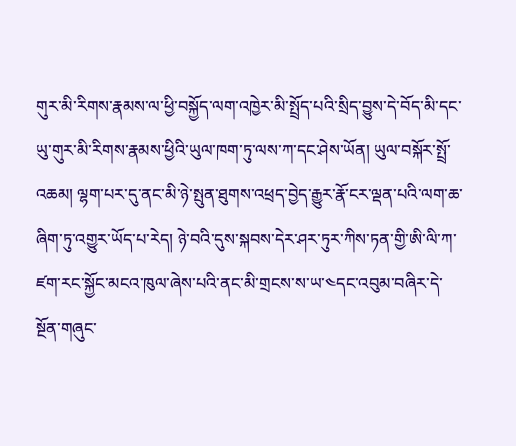གུར་མི་རིགས་རྣམས་ལ་ཕྱི་བསྐྱོད་ལག་འཁྱེར་མི་སྤྲོད་པའི་སྲིད་བྱུས་དེ་བོད་མི་དང་ཡུ་གུར་མི་རིགས་རྣམས་ཕྱིའི་ཡུལ་ཁག་ཏུ་ལས་ཀ་དང་ཤེས་ཡོན། ཡུལ་བསྐོར་སྤྲོ་འཆམ། ལྷག་པར་དུ་ནང་མི་ཉེ་སྤུན་ཐུགས་འཕྲད་བྱེད་རྒྱུར་རྣོ་ངར་ལྡན་པའི་ལག་ཆ་ཞིག་ཏུ་འགྱུར་ཡོད་པ་རེད། ཉེ་བའི་དུས་སྐབས་དེར་ཤར་ཏུར་ཀིས་ཏན་གྱི་ཨི་ལི་ཀ་ཛག་རང་སྐྱོང་མངའ་ཁུལ་ཞེས་པའི་ནང་མི་གྲངས་ས་ཡ་༤དང་འབུམ་བཞིར་དེ་སྔོན་གཞུང་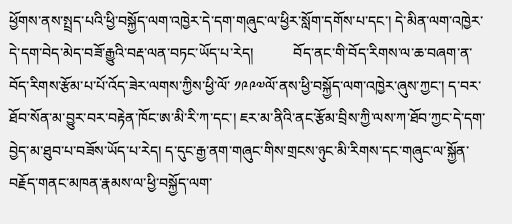ཕྱོགས་ནས་སྤྲད་པའི་ཕྱི་བསྐྱོད་ལག་འཁྱེར་དེ་དག་གཞུང་ལ་ཕྱིར་སློག་དགོས་པ་དང་། དེ་མིན་ལག་འཁྱེར་དེ་དག་བེད་མེད་བཟོ་རྒྱུའི་བརྡ་ལན་བཏང་ཡོད་པ་རེད།           བོད་ནང་གི་བོད་རིགས་ལ་ཆ་བཞག་ན་བོད་རིགས་རྩོམ་པ་པོ་འོད་ཟེར་ལགས་ཀྱིས་ཕྱི་ལོ་ ༡༩༩༧ལོ་ནས་ཕྱི་བསྐྱོད་ལག་འཁྱེར་ཞུས་ཀྱང་། ད་བར་ཐོབ་སོན་མ་བྱུར་བར་བརྟེན་ཁོང་ཨ་མི་རི་ཀ་དང་། ཇར་མ་ནིའི་ནང་རྩོམ་བྲིས་ཀྱི་ལས་ཀ་ཐོབ་ཀྱང་དེ་དག་བྱེད་མ་ཐུབ་པ་བཟོས་ཡོད་པ་རེད། ད་དུང་རྒྱ་ནག་གཞུང་གིས་གྲངས་ཉུང་མི་རིགས་དང་གཞུང་ལ་སྐྱོན་བརྗོད་གནང་མཁན་རྣམས་ལ་ཕྱི་བསྐྱོད་ལག་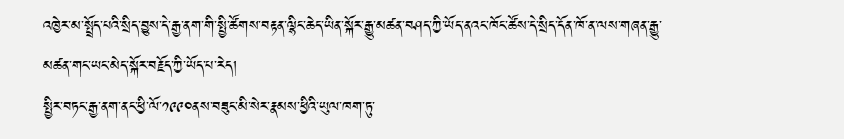འཁྱེར་མ་སྤྲོད་པའི་སྲིད་བྱུས་དེ་རྒྱ་ནག་གི་སྤྱི་ཚོགས་བརྟན་ལྷིང་ཆེད་ཡིན་སྐོར་རྒྱུ་མཚན་བཤད་ཀྱི་ཡོད་ནའང་ཁོང་ཚོས་དེ་སྲིད་དོན་ཁོ་ན་ལས་གཞན་རྒྱུ་མཚན་གང་ཡང་མེད་སྐོར་བརྗོད་ཀྱི་ཡོད་པ་རེད།
སྤྱིར་བཏང་རྒྱ་ནག་ནང་ཕྱི་ལོ་༡༩༩༠ནས་བཟུང་མི་སེར་རྣམས་ཕྱིའི་ཡུལ་ཁག་ཏུ་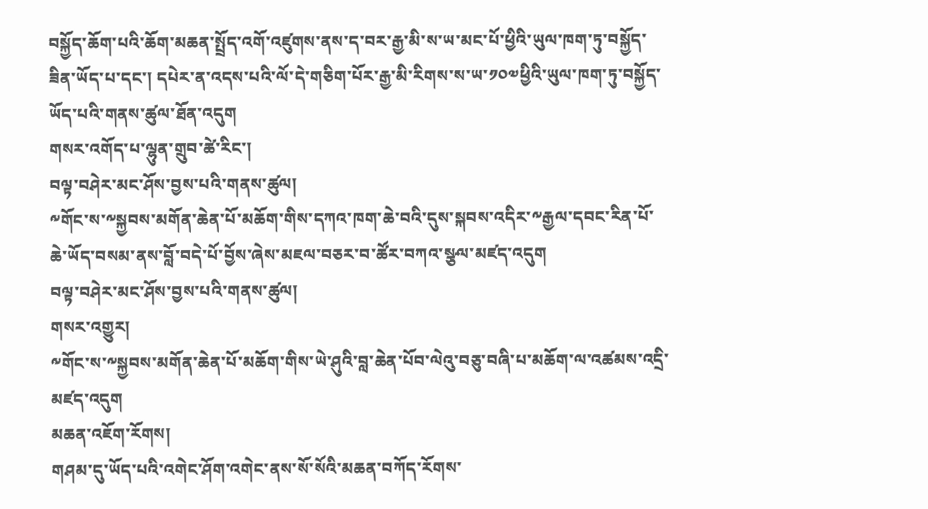བསྐྱོད་ཆོག་པའི་ཆོག་མཆན་སྤྲོད་འགོ་འཛུགས་ནས་ད་བར་རྒྱ་མི་ས་ཡ་མང་པོ་ཕྱིའི་ཡུལ་ཁག་ཏུ་བསྐྱོད་ཟིན་ཡོད་པ་དང་། དཔེར་ན་འདས་པའི་ལོ་དེ་གཅིག་པོར་རྒྱ་མི་རིགས་ས་ཡ་༡༠༧ཕྱིའི་ཡུལ་ཁག་ཏུ་བསྐྱོད་ཡོད་པའི་གནས་ཚུལ་ཐོན་འདུག
གསར་འགོད་པ་ལྷུན་གྲུབ་ཚེ་རིང་།
བལྟ་བཤེར་མང་ཤོས་བྱས་པའི་གནས་ཚུལ།
༸གོང་ས་༸སྐྱབས་མགོན་ཆེན་པོ་མཆོག་གིས་དཀའ་ཁག་ཆེ་བའི་དུས་སྐབས་འདིར་༸རྒྱལ་དབང་རིན་པོ་ཆེ་ཡོད་བསམ་ནས་བློ་བདེ་པོ་བྱོས་ཞེས་མཇལ་བཅར་བ་ཚོར་བཀའ་སྩལ་མཛད་འདུག
བལྟ་བཤེར་མང་ཤོས་བྱས་པའི་གནས་ཚུལ།
གསར་འགྱུར།
༸གོང་ས་༸སྐྱབས་མགོན་ཆེན་པོ་མཆོག་གིས་ཡེ་ཤུའི་བླ་ཆེན་པོབ་ལེའུ་བཅུ་བཞི་པ་མཆོག་ལ་འཚམས་འདྲི་མཛད་འདུག
མཆན་འཇོག་རོགས།
གཤམ་དུ་ཡོད་པའི་འགེང་ཤོག་འགེང་ནས་སོ་སོའི་མཆན་བཀོད་རོགས་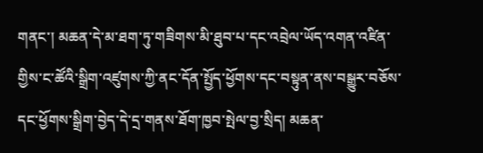གནང་། མཆན་དེ་མ་ཐག་ཏུ་གཟིགས་མི་ཐུབ་པ་དང་འབྲེལ་ཡོད་འགན་འཛིན་གྱིས་ང་ཚོའི་སྒྲིག་འཛུགས་ཀྱི་ནང་དོན་སྤྱོད་ཕྱོགས་དང་བསྟུན་ནས་བསྒྱུར་བཅོས་དང་ཕྱོགས་སྒྲིག་བྱེད་དེ་དྲ་གནས་ཐོག་ཁྱབ་སྤེལ་བྱ་སྲིད། མཆན་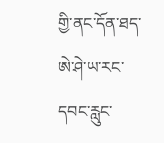གྱི་ནང་དོན་ཐད་ཨེ་ཤེ་ཡ་རང་དབང་རླུང་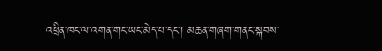འཕྲིན་ཁང་ལ་འགན་གང་ཡང་མེད་པ་དང་། མཆན་གཞག་གནང་སྐབས་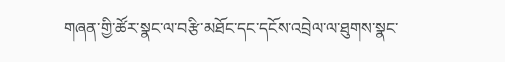གཞན་གྱི་ཚོར་སྣང་ལ་བརྩི་མཐོང་དང་དངོས་འབྲེལ་ལ་ཐུགས་སྣང་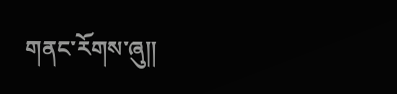གནང་རོགས་ཞུ༎